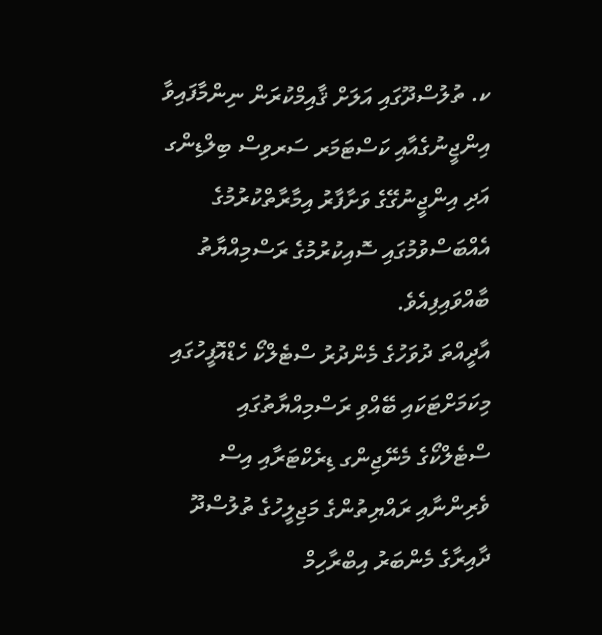ކ. ތުލުސްދޫގައި އަލަށް ޤާއިމްކުރަން ނިންމާފައިވާ އިންޖީނުގެއާއި ކަސްޓަމަރ ސަރވިސް ބިލްޑިންގ އަދި އިންޖީނުގޭގެ ވަށާފާރު އިމާރާތްކުރުމުގެ އެއްބަސްވުމުގައި ސޮއިކުރުމުގެ ރަސްމިއްޔާތު ބާއްވައިފިއެވެ.
އާދީއްތަ ދުވަހުގެ މެންދުރު ސްޓެލްކޯ ހެޑްއޮފީހުގައި މިކަމަށްޓަކައި ބޭއްވި ރަސްމިއްޔާތުގައި ސްޓެލްކޯގެ މެނޭޖިންގ ޑިރެކްޓަރާއި އިސް ވެރިންނާއި ރައްޔިތުންގެ މަޖިލީހުގެ ތުލުސްދޫ ދާއިރާގެ މެންބަރު އިބްރާހިމް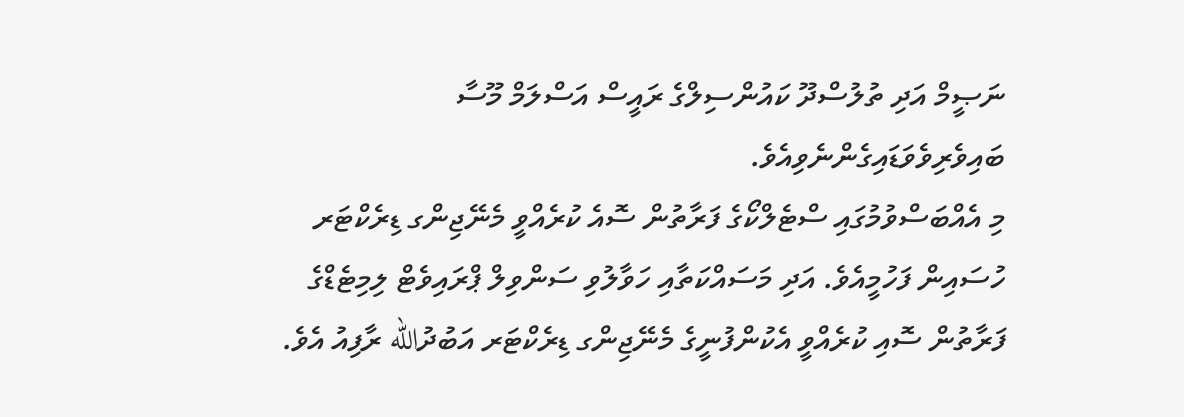ނަޞީމް އަދި ތުލުސްދޫ ކައުންސިލްގެ ރައީސް އަސްލަމް މޫސާ ބައިވެރިވެވަޑައިގެންނެވިއެވެ.
މި އެއްބަސްވުމުގައި ސްޓެލްކޯގެ ފަރާތުން ސޮއެ ކުރެއްވީ މެނޭޖިންގ ޑިރެކްޓަރ ހުސައިން ފަހުމީއެވެ. އަދި މަސައްކަތާއި ހަވާލުވި ސަންވިލް ޕްރައިވެޓް ލިމިޓެޑްގެ ފަރާތުން ސޮއި ކުރެއްވީ އެކުންފުނީގެ މެނޭޖިންގ ޑިރެކްޓަރ އަބުދުالله ރާފިއު އެވެ.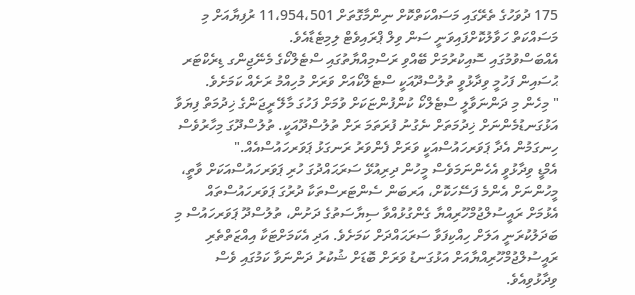175 ދުވަހުގެ ތެރޭގައި މަސައްކަތްކޮށް ނިންމާގޮތަށް 11،954،501 ރުފިޔާއަށް މި މަސައްކަތް ހަވާލުކޮށްފައިވަނީ ސަން ވިލް ޕްރައިވެޓް ލިމިޓެޑާއެވެ.
އެއްބަސްވުމުގައި ސޮއިކުރުމަށް ބޭއްވި ރަސްމިއްޔާތުގައި ސްޓެލްކޯގެ މެނޭޖިންގ ޑިރެކްޓަރ ޙުސައިން ފަހުމީ ވިދާޅުވީ ތުލުސްދޫއަކީ ސްޓެލްކޯއަށް ވަރަށް މުހިއްމު ރަށެއް ކަމަށެވެ.
" މިހެން މި ދަންނަވާލީ ސްޓެލްކޯ ކުންފުންޏަކަށް ވުމަށް ފަހުގަ މާލޭ ރީޖަންގެ ޚިދުމަތް ފިޔަވާ އަޅުގަނޑުމެންނަށް ޚިދުމަތަށް ނެގުނު ފުރަތަމަ ރަށް ތުލުސްދޫއަކީ. ތުލުސްދޫގަ މިހާރުވެސް ހިނގަމުން އެދާ ޕަވަރހައުސްއަކީ ވަރަށް ފެންވަރު ރަނގަޅު ޕަވަރހައުސްއެއް."
އެމްޑީ ވިދާޅުވީ އެހެންނަމަވެސް މީހުން ދިރިއުޅޭ ސަރަޙައްދުގަ ހުރި ޕަވަރހައުސްއަކަށް ވާތީ، މީހުންނަށް އެންމެ ފަސޭހަކޮށް، އަރބަން ސެންޓަރސްތަކާ ދުރުގަ ޕަވަރހައުސްތައް އެޅުމަށް ރައީސުލްޖުމްހޫރިއްޔާ ގެންގުޅުއްވާ ސިޔާސަތުގެ ދަށުން، ތުލުސްދޫ ޕަވަރހައުސް މި ބަދަލުކުރަނީ އަލަށް ހިއްކިފަވާ ސަރަޙައްދަށް ކަމަށެވެ. އަދި އެކަމަށްޓަކާ އިއްޒަތްތެރި ރައީސުލްޖުމްހޫރިއްޔާއަށް އަޅުގަނޑު ވަރަށް ބޮޑަށް ޝުކުރު ދަންނަވާ ކަމުގައި ވެސް ވިދާޅުވިއެވެ.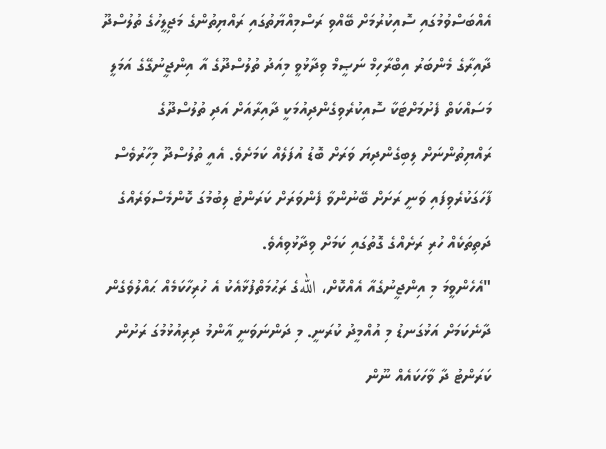އެއްބަސްވުމުގައި ސޮއިކުރުމަށް ބޭއްވި ރަސްމިއްޔާތުގައި ރައްޔިތުންގެ މަޖިލީހުގެ ތުލުސްދޫ ދާއިރާގެ މެންބަރު އިބްރާހިމް ނަޞީމް ވިދާޅުވީ މިއަދު ތުލުސްދޫގެ އާ އިންޖީނުގޭގެ އަމަލީ މަސައްކަތް ފެށުމަށްޓަކާ ސޮއިކުރެވިގެންދިއުމަކީ ދާއިރާއަށް އަދި ތުލުސްދޫގެ ރައްޔިތުންނަށް ލިބިގެންދިޔަ ވަރަށް ބޮޑު އުފަލެއް ކަމަށެވެ. އެއީ ތުލުސްދޫ މިހާރުވެސް ފާހަގަކުރެވިފައި ވަނީ ރަށަށް ބޭނުންވާ ފެންވަރަށް ކަރަންޓު ލިބުމުގަ ކޮންމެސްވަރެއްގެ ދަތިތަކެއް ހުރި ރަށެއްގެ ގޮތުގައި ކަމަށް ވިދާޅުވިއެވެ.
"އެހެންވީމަ މި އިންޖީނުގެއާ އެއްކޮށް، اللهގެ ރަޙުމަތްފުޅާއެކު އެ ހުރިހާކަމެއް ޙައްލުވެގެން ދާނެކަމަށް އަޅުގަނޑު މި އުއްމީދު ކުރަނީ. މި ދަންނަވަނީ އާންމު ދިރިއުޅުމުގަ ރަށުން ކަރަންޓު ދާ ވާހަކައެއް ނޫން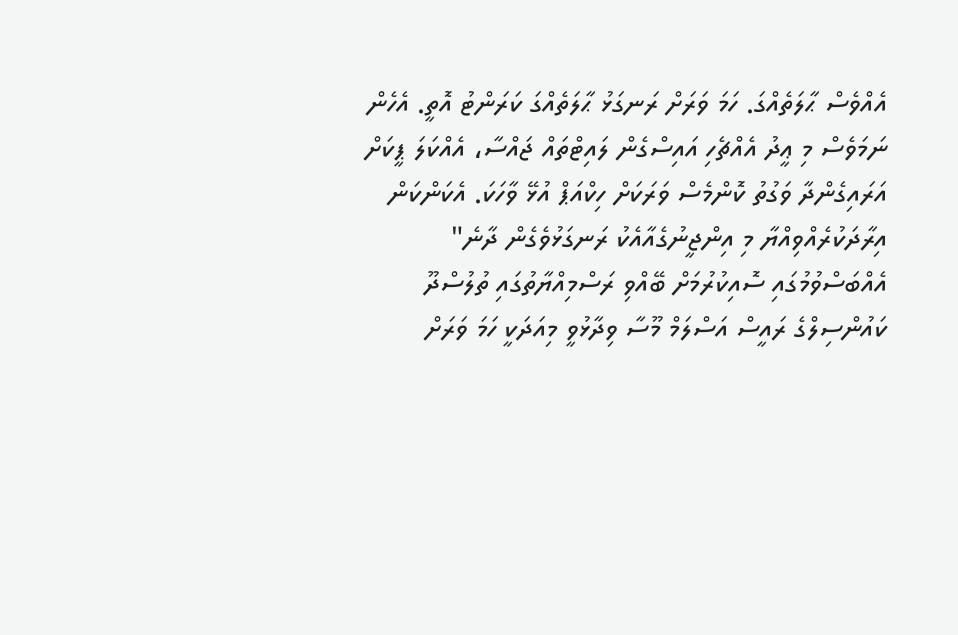އެއްވެސް ޙާލަތެއްގަ. ހަމަ ވަރަށް ރަނގަޅު ޙާލަތެއްގަ ކަރަންޓު އޮތީ. އެހެން ނަމަވެސް މި ޢީދު އެއްޗެހި އައިސްގެން ލައިޓްތައް ޖައްސާ، އެއްކަލަ ޕީކަށް އަރައިގެންދާ ވަގުތު ކޮންމެސް ވަރަކަށް ހިކްއަޕް އުޅޭ ވާހަކަ. އެކަންކަން އިރާދަކުރެއްވިއްޔާ މި އިންޖީނުގެއާއެކު ރަނގަޅުވެގެން ދާނެ"
އެއްބަސްވުމުގައި ސޮއިކުރުމަށް ބޭއްވި ރަސްމިއްޔާތުގައި ތުލުސްދޫ ކައުންސިލްގެ ރައީސް އަސްލަމް މޫސާ ވިދާޅުވީ މިއަދަކީ ހަމަ ވަރަށް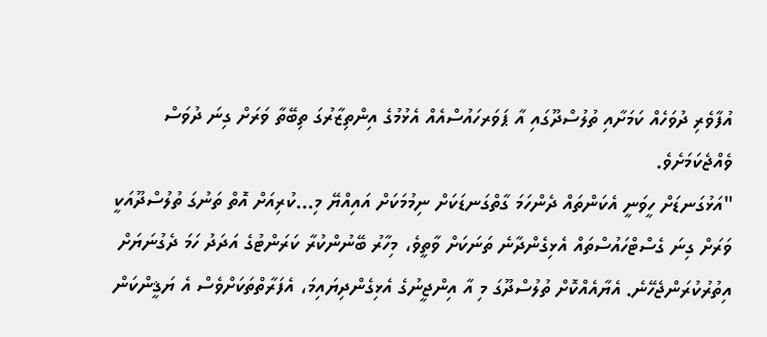އުފާވެރި ދުވަހެއް ކަމަށާއި ތުލުސްދޫގައި އާ ޕަވަރހައުސްއެއް އެޅުމުގެ އިންތިޒާރުގަ ތިބޭތާ ވަރަށް ގިނަ ދުވަސް ވެއްޖެކަމަށެވެ.
"އަޅުގަނޑަށް ހީވަނީ އެކަންތައް ދެންހަމަ ގާތްގަނޑަކަށް ނިމުމަކަށް އައިއްޔޭ މި...ކުރިއަށް އޮތް ތަނުގަ ތުލުސްދޫއަކީ ވަރަށް ގިނަ ގެސްޓްހައުސްތައް އެޅިގެންދާނެ ތަނަކަށް ވާތީވެ، މިހާރު ބޭނުންކުރާ ކަރަންޓުގެ އަދަދު ހަމަ ދެގުނަޔަށް އިތުރުކުރަންޖެހޭނެ. އެޔާއެއްކޮށް ތުލުސްދޫގަ މި އާ އިންޖީނުގެ އެޅިގެންދިޔައިމަ، އެފަރާތްތަކަށްވެސް އެ ޔަޤީންކަން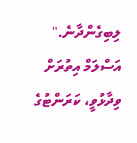ލިބިގެންދާނެ."
އަސްލަމް އިތުރަށް ވިދާޅުވީ، ކަރަންޓުގެ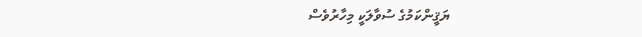ޔަޤީންކަމުގެ ސުވާލަކީ މިހާރުވެސް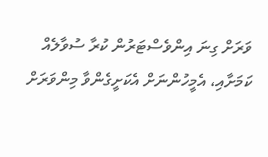ވަރަށް ގިނަ އިންވެސްޓަރުން ކުރާ ސުވާލެއް ކަމަށާއި، އެމީހުންނަށް އެކަށީގެންވާ މިންވަރަށް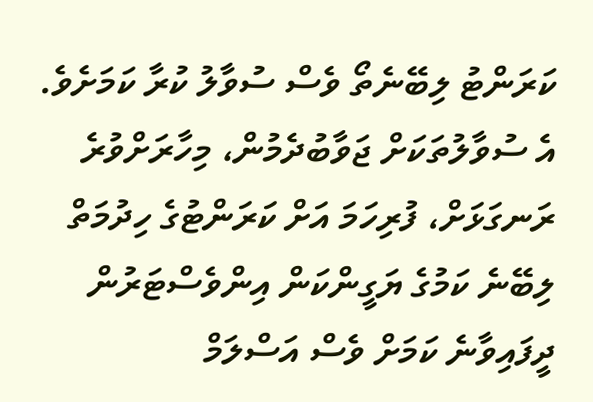ކަރަންޓު ލިބޭނެތޯ ވެސް ސުވާލު ކުރާ ކަމަށެވެ. އެ ސުވާލުތަކަށް ޖަވާބުދެމުން، މިހާރަށްވުރެ ރަނގަޅަށް، ފުރިހަމަ އަށް ކަރަންޓުގެ ހިދުމަތް ލިބޭނެ ކަމުގެ ޔަގީންކަން އިންވެސްޓަރުން ދީފައިވާނެ ކަމަށް ވެސް އަސްލަމް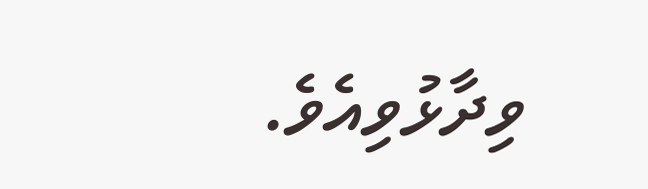ވިދާޅުވިއެވެ.